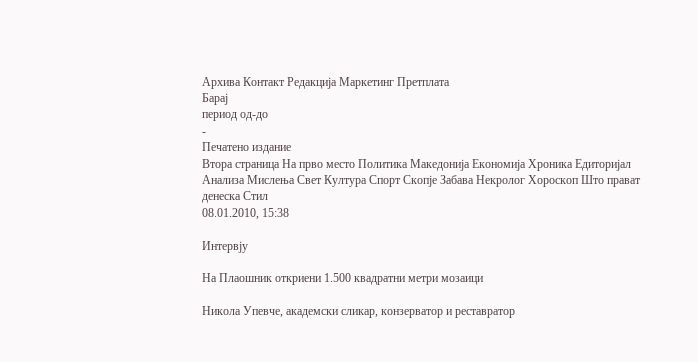Архива Контакт Редакција Маркетинг Претплата
Барај
период од-до
-
Печатено издание
Втора страница На прво место Политика Македонија Економија Хроника Едиторијал Анализа Мислења Свет Култура Спорт Скопје Забава Некролог Хороскоп Што прават денеска Стил
08.01.2010, 15:38

Интервју

На Плаошник откриени 1.500 квадратни метри мозаици

Никола Упевче, академски сликар, конзерватор и реставратор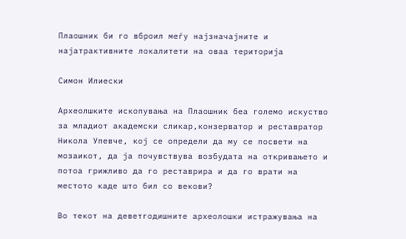Плаошник би го вброил меѓу најзначајните и најатрактивните локалитети на оваа територија

Симон Илиески

Археолшките ископувања на Плаошник беа големо искуство за младиот академски сликар,конзерватор и реставратор Никола Упевче, кој се определи да му се посвети на мозаикот, да ја почувствува возбудата на откривањето и потоа грижливо да го реставрира и да го врати на местото каде што бил со векови?

Во текот на деветгодишните археолошки истражувања на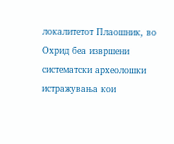локалитетот Плаошник, во Охрид беа извршени систематски археолошки истражувања кои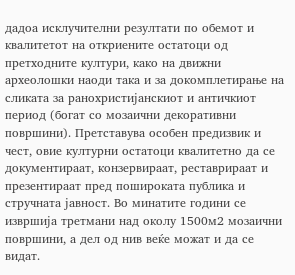дадоа исклучителни резултати по обемот и квалитетот на откриените остатоци од претходните култури, како на движни археолошки наоди така и за докомплетирање на сликата за ранохристијанскиот и античкиот период (богат со мозаични декоративни површини). Претставува особен предизвик и чест, овие културни остатоци квалитетно да се документираат, конзервираат, реставрираат и презентираат пред пошироката публика и стручната јавност. Во минатите години се извршија третмани над околу 1500м2 мозаични површини, а дел од нив веќе можат и да се видат.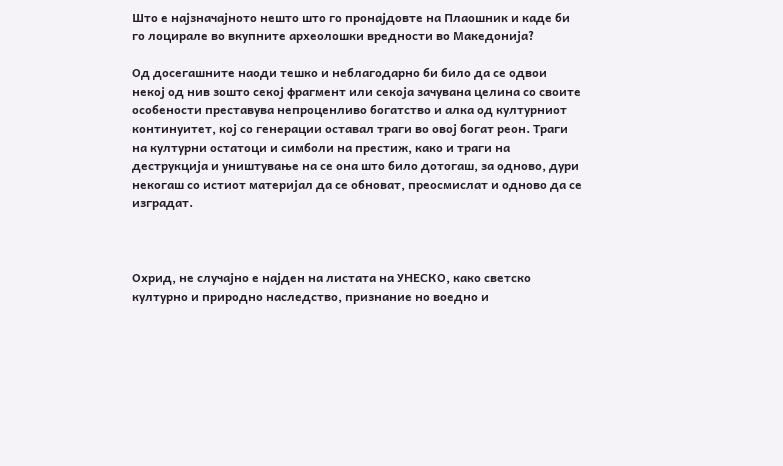Што е најзначајното нешто што го пронајдовте на Плаошник и каде би го лоцирале во вкупните археолошки вредности во Македонија?

Од досегашните наоди тешко и неблагодарно би било да се одвои некој од нив зошто секој фрагмент или секоја зачувана целина со своите особености преставува непроценливо богатство и алка од културниот континуитет, кој со генерации оставал траги во овој богат реон. Траги на културни остатоци и симболи на престиж, како и траги на деструкција и уништување на се она што било дотогаш, за одново, дури некогаш со истиот материјал да се обноват, преосмислат и одново да се изградат.



Охрид, не случајно е најден на листата на УНЕСКО, како светско културно и природно наследство, признание но воедно и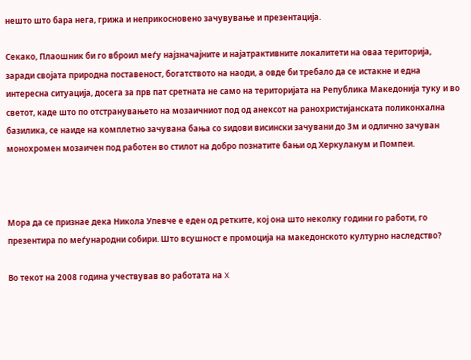нешто што бара нега, грижа и неприкосновено зачувување и презентација.

Секако, Плаошник би го вброил меѓу најзначајните и најатрактивните локалитети на оваа територија, заради својата природна поставеност, богатството на наоди, а овде би требало да се истакне и една интересна ситуација, досега за прв пат сретната не само на територијата на Република Македонија туку и во светот, каде што по отстранувањето на мозаичниот под од анексот на ранохристијанската поликонхална базилика, се наиде на комплетно зачувана бања со ѕидови висински зачувани до 3м и одлично зачуван монохромен мозаичен под работен во стилот на добро познатите бањи од Херкуланум и Помпеи.



Мора да се признае дека Никола Упевче е еден од ретките, кој она што неколку години го работи, го презентира по меѓународни собири. Што всушност е промоција на македонското културно наследство?

Во текот на 2008 година учествував во работата на X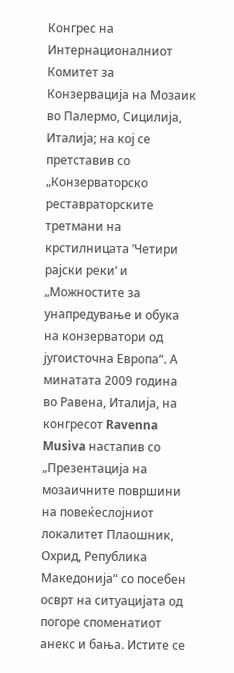Конгрес на Интернационалниот Комитет за Конзервација на Мозаик во Палермо, Сицилија, Италија; на кој се претставив со „Конзерваторско реставраторските третмани на крстилницата ’Четири рајски реки‘ и „Можностите за унапредување и обука на конзерватори од југоисточна Европа“. А минатата 2009 година во Равена, Италија, на конгресот Ravenna Musiva настапив со „Презентација на мозаичните површини на повеќеслојниот локалитет Плаошник, Охрид, Република Македонија“ со посебен осврт на ситуацијата од погоре споменатиот анекс и бања. Истите се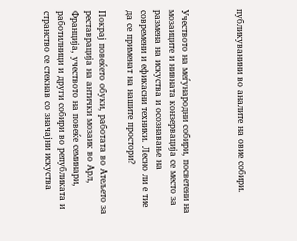публикуванини во аналите на овие собири.



Учеството на меѓународни собири, посветени на мозаиците и нивната конзервација се место за размена на искуства и осознавање на современи и ефикасни техники. Лесно ли е тие да се применат на нашите простори?

Покрај повеќето обуки, работата во Атељето за реставрација на антички мозаик во Арл, Франција, учеството на повеќе семинари, работилници и други собири во републиката и странство се стекнав со значајни искуства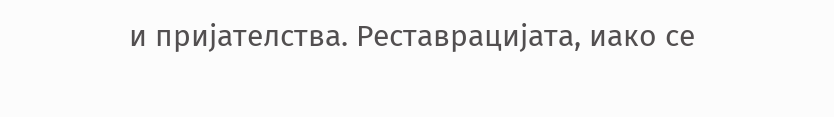и пријателства. Реставрацијата, иако се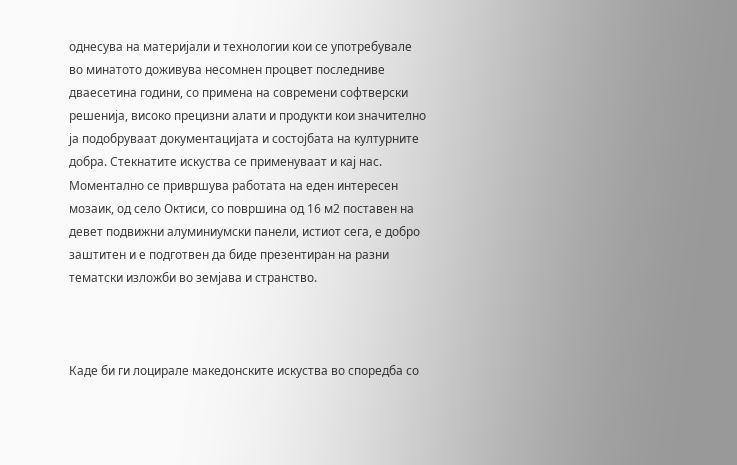однесува на материјали и технологии кои се употребувале во минатото доживува несомнен процвет последниве дваесетина години, со примена на современи софтверски решенија, високо прецизни алати и продукти кои значително ја подобруваат документацијата и состојбата на културните добра. Стекнатите искуства се применуваат и кај нас. Моментално се привршува работата на еден интересен мозаик, од село Октиси, со површина од 16 м2 поставен на девет подвижни алуминиумски панели, истиот сега, е добро заштитен и е подготвен да биде презентиран на разни тематски изложби во земјава и странство.



Каде би ги лоцирале македонските искуства во споредба со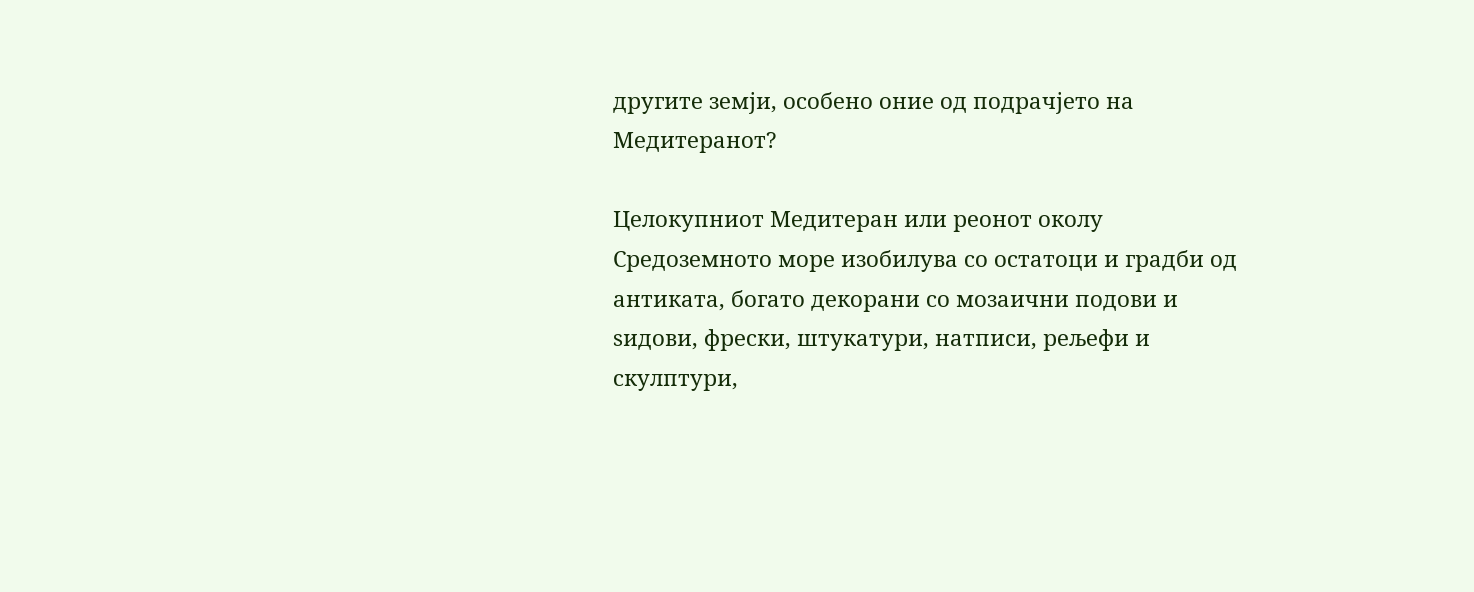другите земји, особено оние од подрачјето на Медитеранот?

Целокупниот Медитеран или реонот околу Средоземното море изобилува со остатоци и градби од антиката, богато декорани со мозаични подови и ѕидови, фрески, штукатури, натписи, рељефи и скулптури,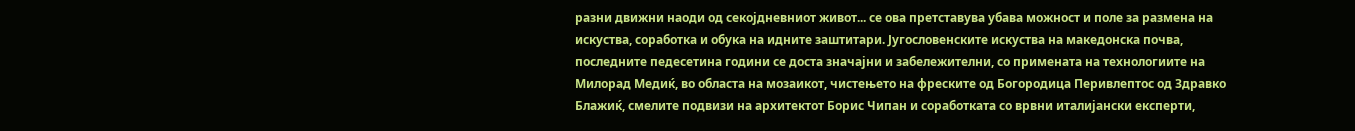разни движни наоди од секојдневниот живот... се ова претставува убава можност и поле за размена на искуства, соработка и обука на идните заштитари. Југословенските искуства на македонска почва, последните педесетина години се доста значајни и забележителни, со примената на технологиите на Милорад Медиќ, во областа на мозаикот, чистењето на фреските од Богородица Перивлептос од Здравко Блажиќ, смелите подвизи на архитектот Борис Чипан и соработката со врвни италијански експерти,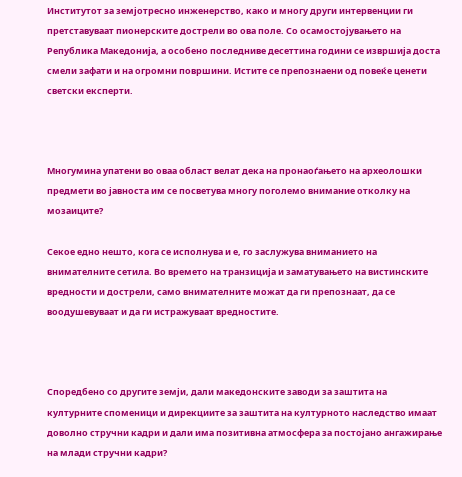Институтот за земјотресно инженерство, како и многу други интервенции ги претставуваат пионерските дострели во ова поле. Со осамостојувањето на Република Македонија, а особено последниве десеттина години се извршија доста смели зафати и на огромни површини. Истите се препознаени од повеќе ценети светски експерти.



Многумина упатени во оваа област велат дека на пронаоѓањето на археолошки предмети во јавноста им се посветува многу поголемо внимание отколку на мозаиците?

Секое едно нешто, кога се исполнува и е, го заслужува вниманието на внимателните сетила. Во времето на транзиција и заматувањето на вистинските вредности и дострели, само внимателните можат да ги препознаат, да се воодушевуваат и да ги истражуваат вредностите.



Споредбено со другите земји, дали македонските заводи за заштита на културните споменици и дирекциите за заштита на културното наследство имаат доволно стручни кадри и дали има позитивна атмосфера за постојано ангажирање на млади стручни кадри?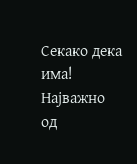Секако дека има! Најважно од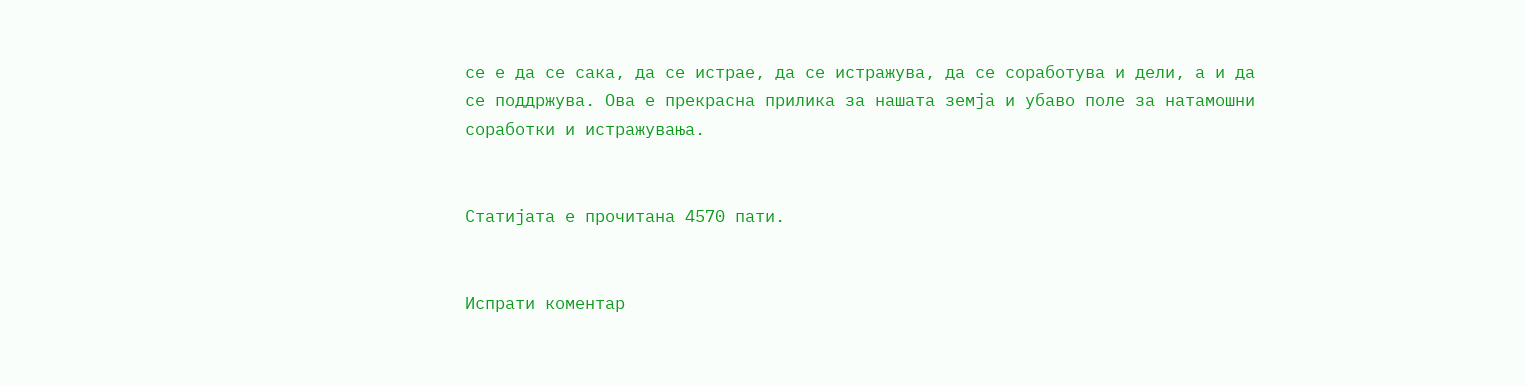се е да се сака, да се истрае, да се истражува, да се соработува и дели, а и да се поддржува. Ова е прекрасна прилика за нашата земја и убаво поле за натамошни соработки и истражувања.


Статијата е прочитана 4570 пати.


Испрати коментар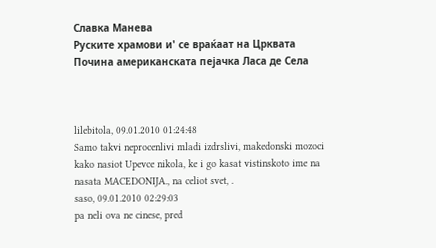Славка Манева
Руските храмови и' се враќаат на Црквата
Почина американската пејачка Ласа де Села



lilebitola, 09.01.2010 01:24:48
Samo takvi neprocenlivi mladi izdrslivi, makedonski mozoci kako nasiot Upevce nikola, ke i go kasat vistinskoto ime na nasata MACEDONIJA., na celiot svet, .
saso, 09.01.2010 02:29:03
pa neli ova ne cinese, pred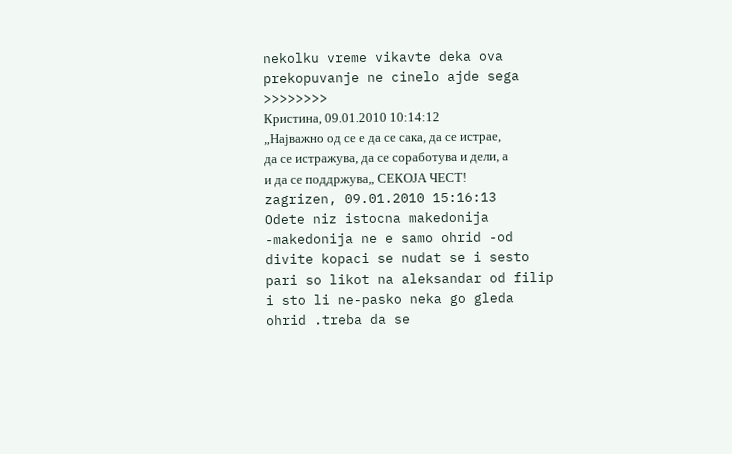nekolku vreme vikavte deka ova prekopuvanje ne cinelo ajde sega >>>>>>>>
Кристина, 09.01.2010 10:14:12
„Најважно од се е да се сака, да се истрае, да се истражува, да се соработува и дели, а и да се поддржува„ СЕКОЈА ЧЕСТ!
zagrizen, 09.01.2010 15:16:13
Odete niz istocna makedonija -makedonija ne e samo ohrid -od divite kopaci se nudat se i sesto pari so likot na aleksandar od filip i sto li ne-pasko neka go gleda ohrid .treba da se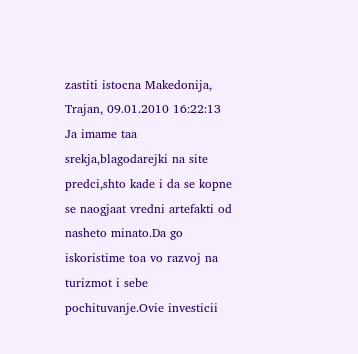zastiti istocna Makedonija,
Trajan, 09.01.2010 16:22:13
Ja imame taa srekja,blagodarejki na site predci,shto kade i da se kopne se naogjaat vredni artefakti od nasheto minato.Da go iskoristime toa vo razvoj na turizmot i sebe pochituvanje.Ovie investicii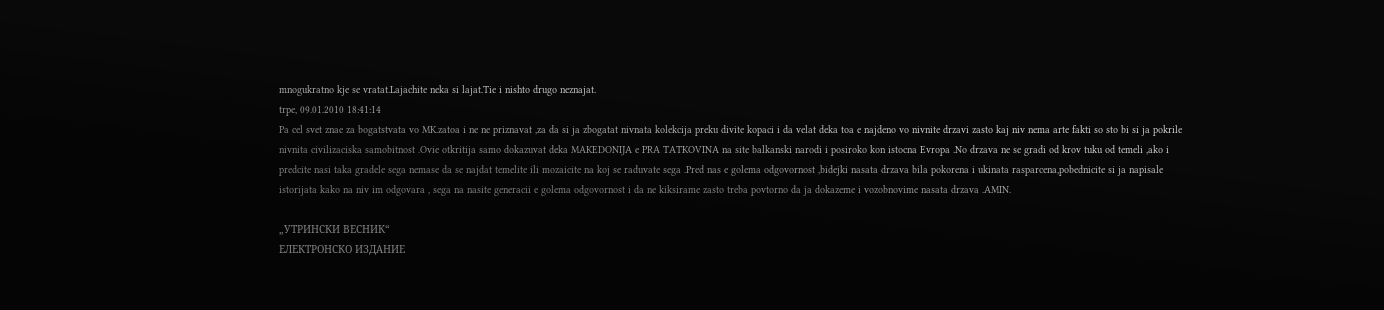mnogukratno kje se vratat.Lajachite neka si lajat.Tie i nishto drugo neznajat.
trpe, 09.01.2010 18:41:14
Pa cel svet znae za bogatstvata vo MK.zatoa i ne ne priznavat ,za da si ja zbogatat nivnata kolekcija preku divite kopaci i da velat deka toa e najdeno vo nivnite drzavi zasto kaj niv nema arte fakti so sto bi si ja pokrile nivnita civilizaciska samobitnost .Ovie otkritija samo dokazuvat deka MAKEDONIJA e PRA TATKOVINA na site balkanski narodi i posiroko kon istocna Evropa .No drzava ne se gradi od krov tuku od temeli ,ako i predcite nasi taka gradele sega nemase da se najdat temelite ili mozaicite na koj se raduvate sega .Pred nas e golema odgovornost ,bidejki nasata drzava bila pokorena i ukinata rasparcena,pobednicite si ja napisale istorijata kako na niv im odgovara , sega na nasite generacii e golema odgovornost i da ne kiksirame zasto treba povtorno da ja dokazeme i vozobnovime nasata drzava .AMIN.

„УТРИНСКИ ВЕСНИК“
ЕЛЕКТРОНСКО ИЗДАНИE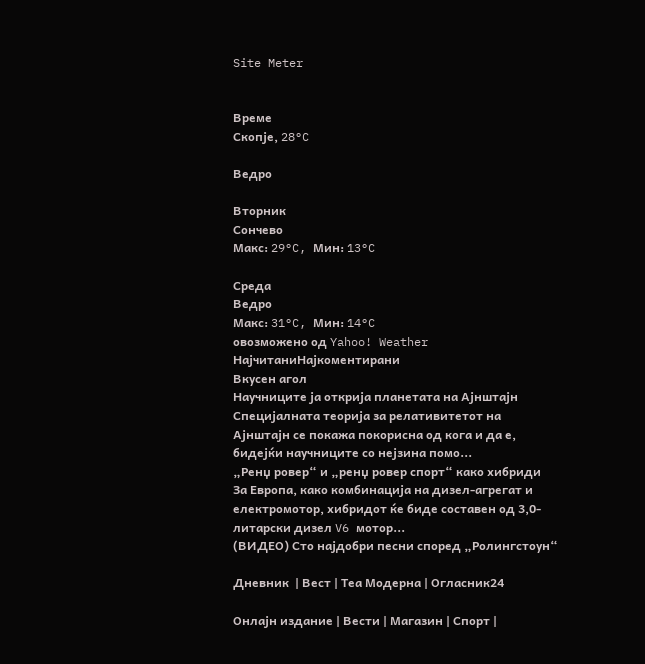Site Meter


Време
Скопје, 28°C

Ведро

Вторник
Сончево
Макс: 29°C, Мин: 13°C

Среда
Ведро
Макс: 31°C, Мин: 14°C
овозможено од Yahoo! Weather
НајчитаниНајкоментирани
Вкусен агол
Научниците ја открија планетата на Ајнштајн
Специјалната теорија за релативитетот на Ајнштајн се покажа покорисна од кога и да е, бидејќи научниците со нејзина помо...
„Ренџ ровер“ и „ренџ ровер спорт“ како хибриди
За Европа, како комбинација на дизел-агрегат и електромотор, хибридот ќе биде составен од 3,0-литарски дизел V6 мотор...
(ВИДЕО) Сто најдобри песни според „Ролингстоун“

Дневник  | Вест | Теа Модерна | Огласник24

Онлајн издание | Вести | Магазин | Спорт |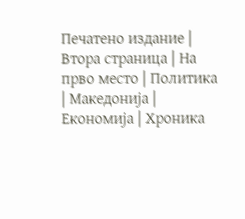Печатено издание | Втора страница | На прво место | Политика | Македонија | Економија | Хроника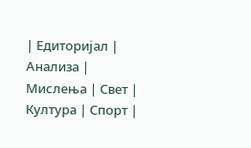| Едиторијал | Анализа | Мислења | Свет | Култура | Спорт |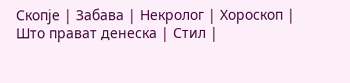Скопје | Забава | Некролог | Хороскоп | Што прават денеска | Стил |